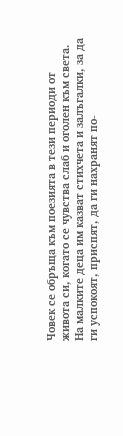Човек се обръща към поезията в тези периоди от живота си, когато се чувства слаб и оголен към света.
На малките деца им казват стихчета и залъгалки, за да ги успокоят, приспят, да ги нахранят по-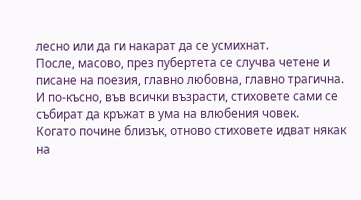лесно или да ги накарат да се усмихнат.
После, масово, през пубертета се случва четене и писане на поезия, главно любовна, главно трагична.
И по-късно, във всички възрасти, стиховете сами се събират да кръжат в ума на влюбения човек.
Когато почине близък, отново стиховете идват някак на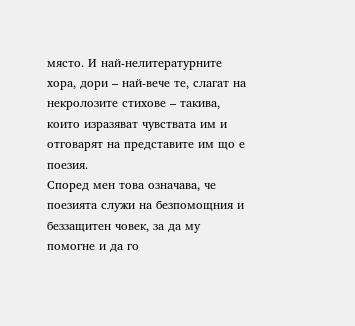място. И най-нелитературните хора, дори – най-вече те, слагат на некролозите стихове – такива, които изразяват чувствата им и отговарят на представите им що е поезия.
Според мен това означава, че поезията служи на безпомощния и беззащитен човек, за да му помогне и да го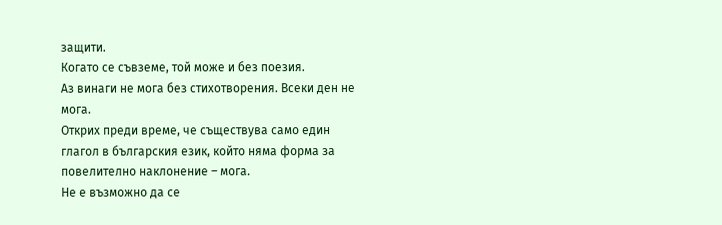защити.
Когато се съвземе, той може и без поезия.
Аз винаги не мога без стихотворения. Всеки ден не мога.
Открих преди време, че съществува само един глагол в българския език, който няма форма за повелително наклонение – мога.
Не е възможно да се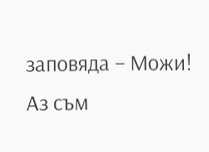заповяда – Можи!
Аз съм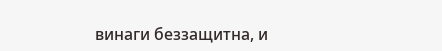винаги беззащитна, и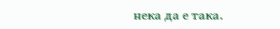нека да е така.